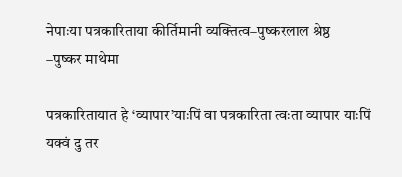नेपाःया पत्रकारिताया कीर्तिमानी व्यक्तित्व–पुष्करलाल श्रेष्ठ
–पुष्कर माथेमा

पत्रकारितायात हे ‘व्यापार’याःपिं वा पत्रकारिता त्वःता व्यापार याःपिं यक्वं दु तर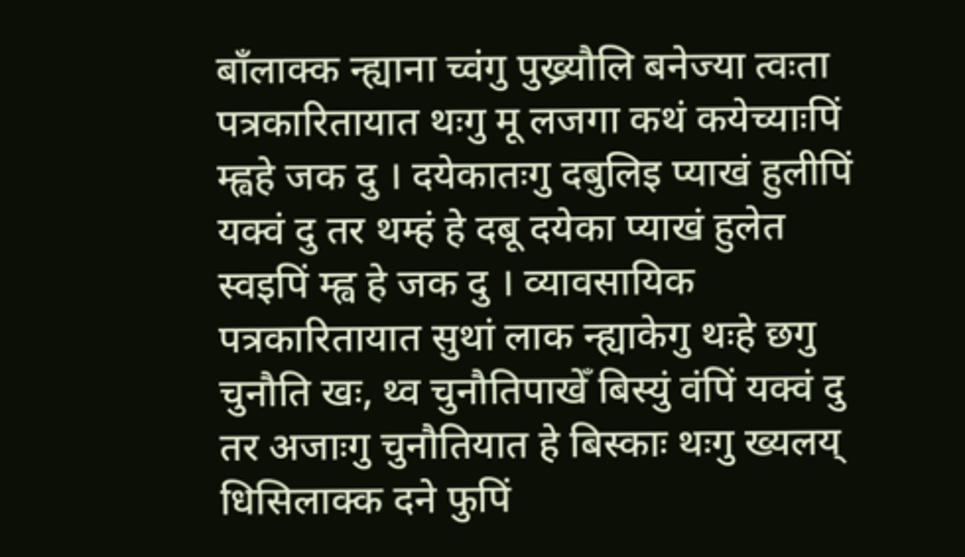बाँलाक्क न्ह्याना च्वंगु पुख्र्यौलि बनेज्या त्वःता पत्रकारितायात थःगु मू लजगा कथं कयेच्याःपिं म्ह्वहे जक दु । दयेकातःगु दबुलिइ प्याखं हुलीपिं यक्वं दु तर थम्हं हे दबू दयेका प्याखं हुलेत स्वइपिं म्ह्व हे जक दु । व्यावसायिक पत्रकारितायात सुथां लाक न्ह्याकेगु थःहे छगु चुनौति खः, थ्व चुनौतिपाखेँ बिस्युं वंपिं यक्वं दु तर अजाःगु चुनौतियात हे बिस्काः थःगु ख्यलय् धिसिलाक्क दने फुपिं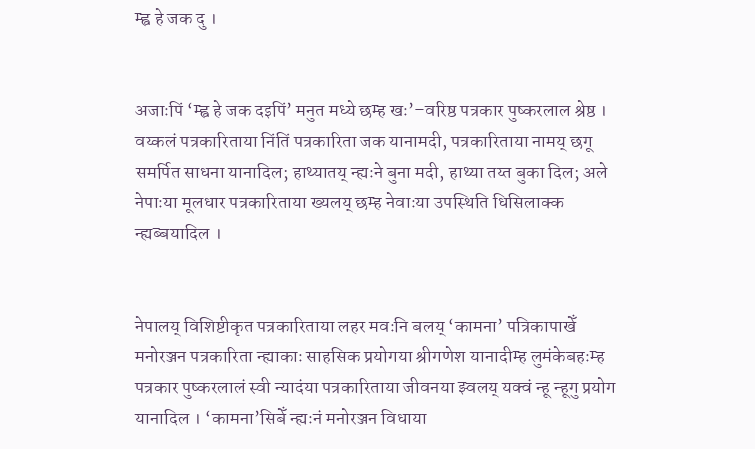म्ह्व हे जक दु ।


अजाःपिं ‘म्ह्व हे जक दइपिं’ मनुत मध्ये छम्ह खः’–वरिष्ठ पत्रकार पुष्करलाल श्रेष्ठ । वय्कलं पत्रकारिताया निंतिं पत्रकारिता जक यानामदी, पत्रकारिताया नामय् छगू समर्पित साधना यानादिल; हाथ्यातय् न्ह्यःने बुना मदी, हाथ्या तय्त बुका दिल; अले नेपाःया मूलधार पत्रकारिताया ख्यलय् छम्ह नेवाःया उपस्थिति धिसिलाक्क न्ह्यब्बयादिल ।


नेपालय् विशिष्टीकृत पत्रकारिताया लहर मवःनि बलय् ‘कामना’ पत्रिकापाखेँ मनोरञ्जन पत्रकारिता न्ह्याकाः साहसिक प्रयोगया श्रीगणेश यानादीम्ह लुमंकेबहःम्ह पत्रकार पुष्करलालं स्वी न्यादंया पत्रकारिताया जीवनया झ्वलय् यक्वं न्हू न्हूगु प्रयोग यानादिल । ‘कामना’सिबेँ न्ह्यःनं मनोरञ्जन विधाया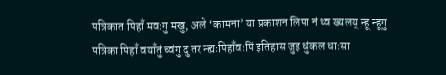पत्रिकात पिहाँ मवःगु मखु, अले ‘कामना’ या प्रकाशन लिपा नं थ्व ख्यलय् न्हू न्हूगु पत्रिका पिहाँ वयाँतुं च्वंगु दु तर न्ह्यःपिहाँवःपिं इतिहास जुइ धुंकल धाःसा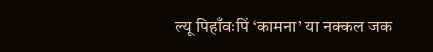ल्यू पिहाँवःपिं ‘कामना’ या नक्कल जक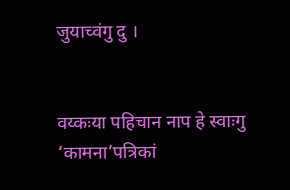जुयाच्वंगु दु ।


वय्कःया पहिचान नाप हे स्वाःगु ‘कामना’पत्रिकां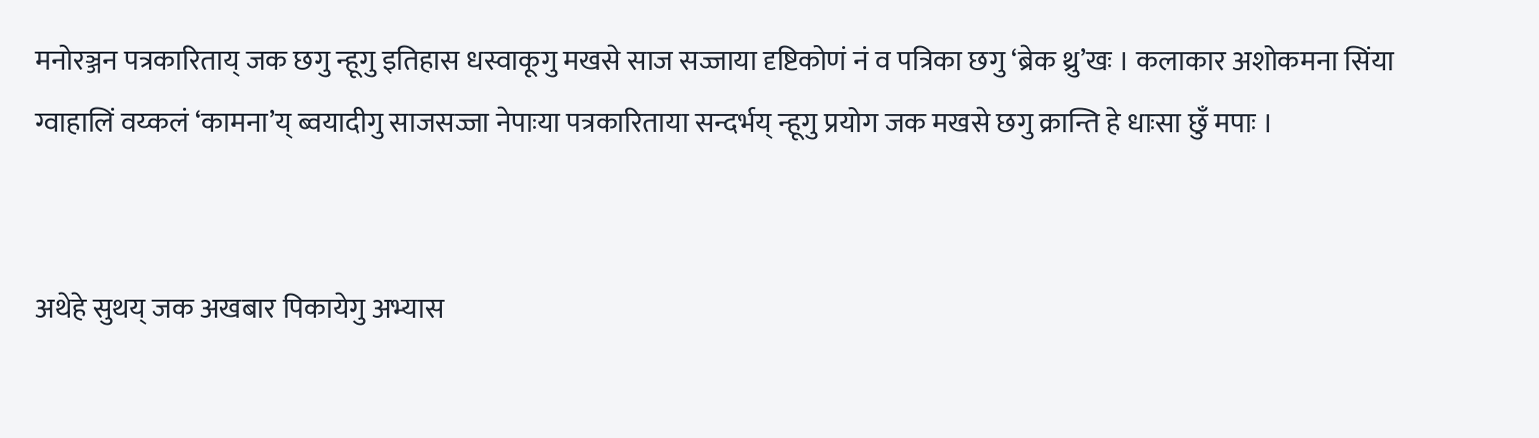मनोरञ्जन पत्रकारिताय् जक छगु न्हूगु इतिहास धस्वाकूगु मखसे साज सज्जाया दृष्टिकोणं नं व पत्रिका छगु ‘ब्रेक थ्रु’खः । कलाकार अशोकमना सिंया ग्वाहालिं वय्कलं ‘कामना’य् ब्वयादीगु साजसज्जा नेपाःया पत्रकारिताया सन्दर्भय् न्हूगु प्रयोग जक मखसे छगु क्रान्ति हे धाःसा छुँ मपाः ।


अथेहे सुथय् जक अखबार पिकायेगु अभ्यास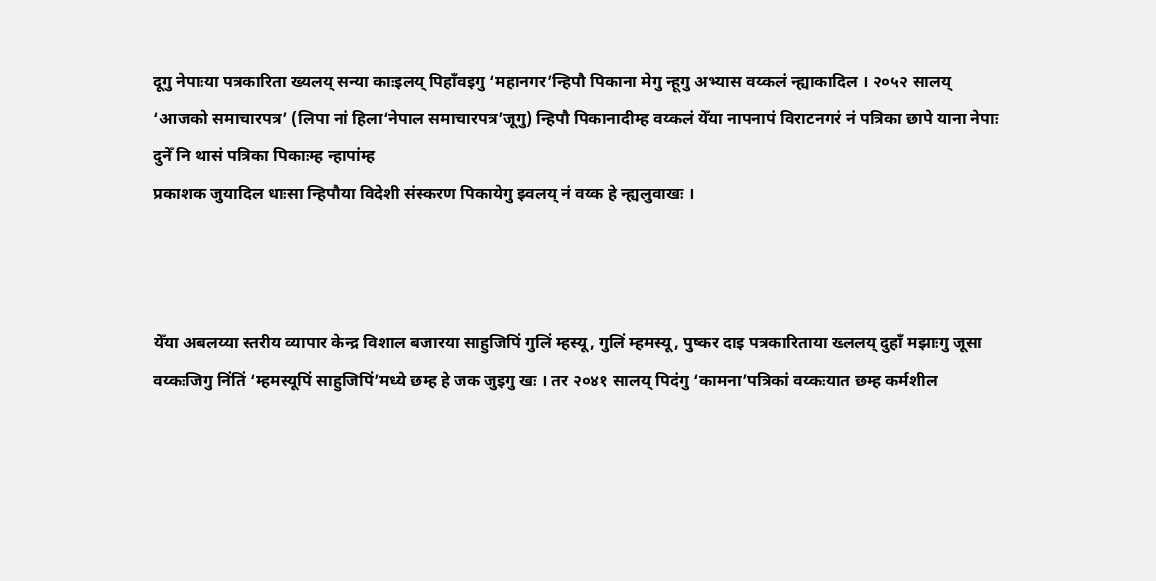दूगु नेपाःया पत्रकारिता ख्यलय् सन्या काःइलय् पिहाँवइगु ‘महानगर’न्हिपौ पिकाना मेगु न्हूगु अभ्यास वय्कलं न्ह्याकादिल । २०५२ सालय् ‘आजको समाचारपत्र’ (लिपा नां हिला‘नेपाल समाचारपत्र’जूगु) न्हिपौ पिकानादीम्ह वय्कलं येँया नापनापं विराटनगरं नं पत्रिका छापे याना नेपाः दुनेँ नि थासं पत्रिका पिकाःम्ह न्हापांम्ह
प्रकाशक जुयादिल धाःसा न्हिपौया विदेशी संस्करण पिकायेगु झ्वलय् नं वय्क हे न्ह्यलुवाखः ।



येँया अबलय्या स्तरीय व्यापार केन्द्र विशाल बजारया साहुजिपिं गुलिं म्हस्यू, गुलिं म्हमस्यू, पुष्कर दाइ पत्रकारिताया ख्ललय् दुहाँ मझाःगु जूसा वय्कःजिगु निंतिं ‘म्हमस्यूपिं साहुजिपिं’मध्ये छम्ह हे जक जुइगु खः । तर २०४१ सालय् पिदंगु ‘कामना’पत्रिकां वय्कःयात छम्ह कर्मशील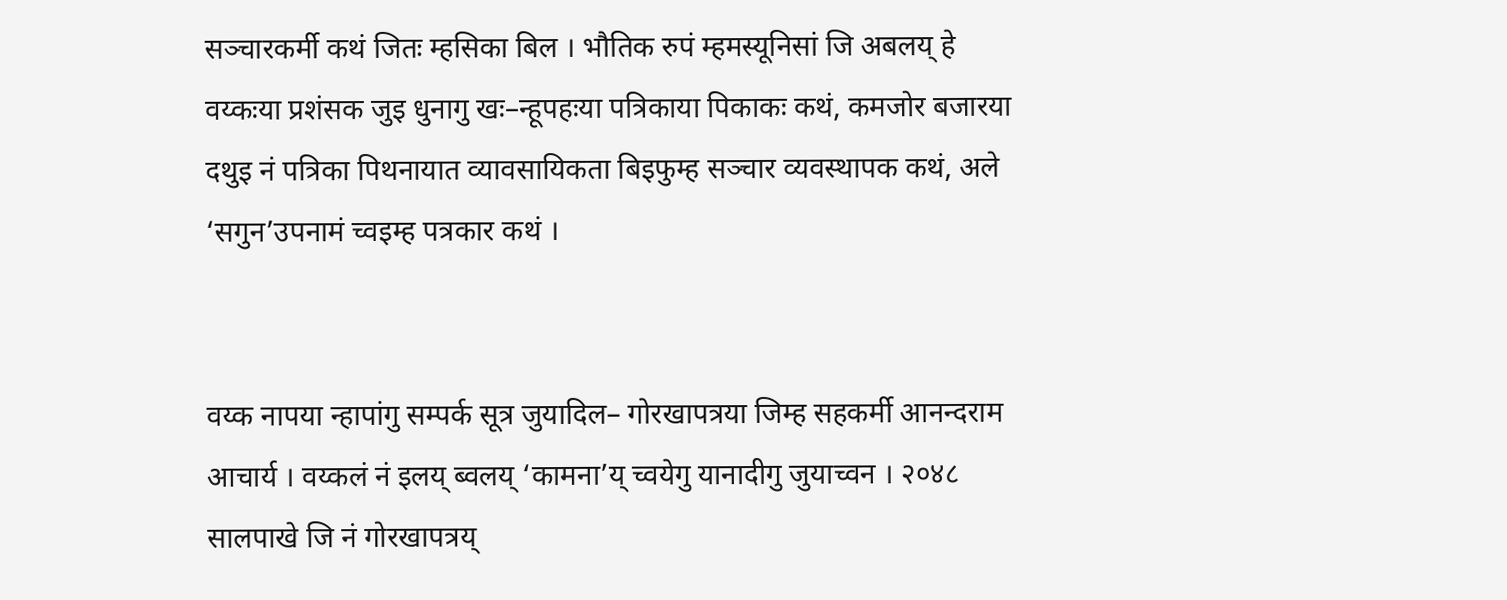सञ्चारकर्मी कथं जितः म्हसिका बिल । भौतिक रुपं म्हमस्यूनिसां जि अबलय् हे वय्कःया प्रशंसक जुइ धुनागु खः–न्हूपहःया पत्रिकाया पिकाकः कथं, कमजोर बजारया दथुइ नं पत्रिका पिथनायात व्यावसायिकता बिइफुम्ह सञ्चार व्यवस्थापक कथं, अले ‘सगुन’उपनामं च्वइम्ह पत्रकार कथं ।


वय्क नापया न्हापांगु सम्पर्क सूत्र जुयादिल– गोरखापत्रया जिम्ह सहकर्मी आनन्दराम आचार्य । वय्कलं नं इलय् ब्वलय् ‘कामना’य् च्वयेगु यानादीगु जुयाच्वन । २०४८ सालपाखे जि नं गोरखापत्रय्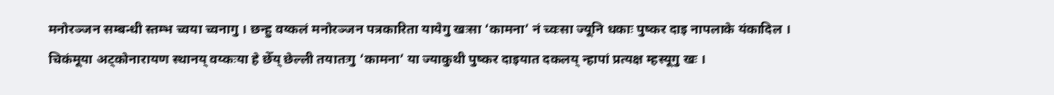मनोरञ्जन सम्बन्धी स्तम्भ च्वया च्वनागु । छन्हु वय्कलं मनोरञ्जन पत्रकारिता यायेगु खःसा ‘कामना’ नं च्वःसा ज्यूनि धकाः पुष्कर दाइ नापलाके यंकादिल । चिकंमूया अट्कोनारायण स्थानय् वय्कःया हे छेँय् छेल्ली तयातःगु ‘कामना’ या ज्याकुथी पुष्कर दाइयात दकलय् न्हापां प्रत्यक्ष म्हस्यूगु खः ।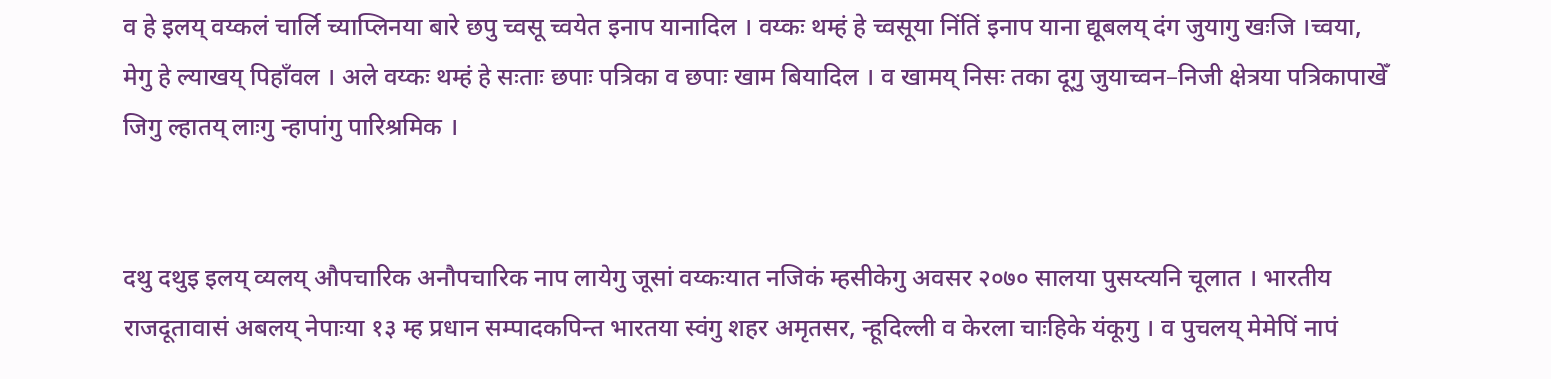व हे इलय् वय्कलं चार्लि च्याप्लिनया बारे छपु च्वसू च्वयेत इनाप यानादिल । वय्कः थम्हं हे च्वसूया निंतिं इनाप याना द्यूबलय् दंग जुयागु खःजि ।च्वया, मेगु हे ल्याखय् पिहाँवल । अले वय्कः थम्हं हे सःताः छपाः पत्रिका व छपाः खाम बियादिल । व खामय् निसः तका दूगु जुयाच्वन–निजी क्षेत्रया पत्रिकापाखेँ जिगु ल्हातय् लाःगु न्हापांगु पारिश्रमिक ।


दथु दथुइ इलय् व्यलय् औपचारिक अनौपचारिक नाप लायेगु जूसां वय्कःयात नजिकं म्हसीकेगु अवसर २०७० सालया पुसय्त्यनि चूलात । भारतीय राजदूतावासं अबलय् नेपाःया १३ म्ह प्रधान सम्पादकपिन्त भारतया स्वंगु शहर अमृतसर, न्हूदिल्ली व केरला चाःहिके यंकूगु । व पुचलय् मेमेपिं नापं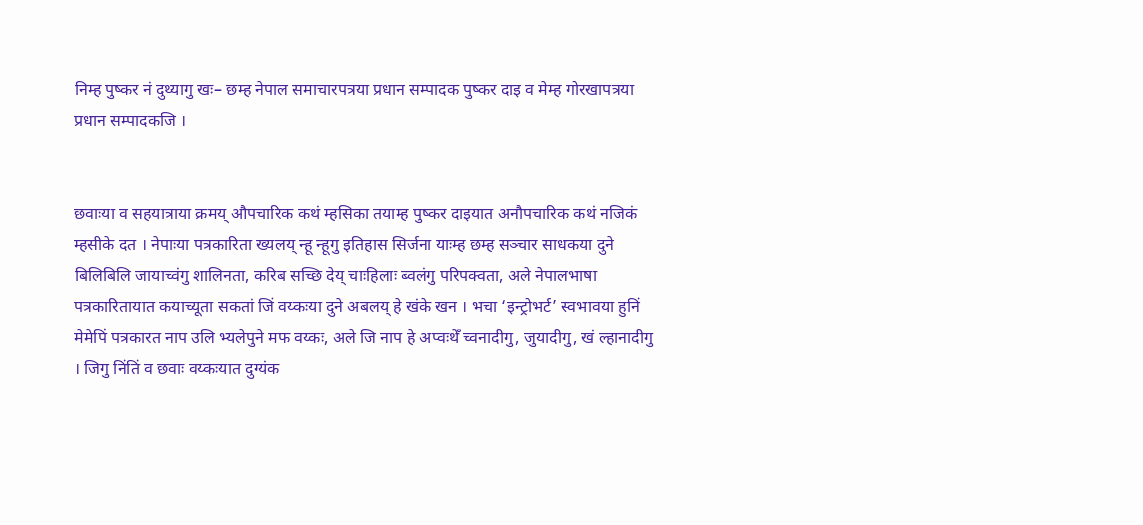निम्ह पुष्कर नं दुथ्यागु खः– छम्ह नेपाल समाचारपत्रया प्रधान सम्पादक पुष्कर दाइ व मेम्ह गोरखापत्रया प्रधान सम्पादकजि ।


छवाःया व सहयात्राया क्रमय् औपचारिक कथं म्हसिका तयाम्ह पुष्कर दाइयात अनौपचारिक कथं नजिकं म्हसीके दत । नेपाःया पत्रकारिता ख्यलय् न्हू न्हूगु इतिहास सिर्जना याःम्ह छम्ह सञ्चार साधकया दुने बिलिबिलि जायाच्वंगु शालिनता, करिब सच्छि देय् चाःहिलाः ब्वलंगु परिपक्वता, अले नेपालभाषा पत्रकारितायात कयाच्यूता सकतां जिं वय्कःया दुने अबलय् हे खंके खन । भचा ‘इन्ट्रोभर्ट’ स्वभावया हुनिं मेमेपिं पत्रकारत नाप उलि भ्यलेपुने मफ वय्कः, अले जि नाप हे अप्वःथेँ च्वनादीगु, जुयादीगु, खं ल्हानादीगु । जिगु निंतिं व छवाः वय्कःयात दुग्यंक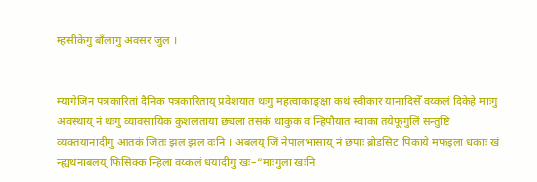म्हसीकेगु बाँलागु अवसर जुल ।


म्यागेजिन पत्रकारितां दैनिक पत्रकारिताय् प्रवेशयात थःगु महत्वाकाङ्क्षा कथं स्वीकार यानादिसेँ वय्कलं दिकेहे माःगु अवस्थाय् नं थःगु व्यावसायिक कुशलताया छ्यला तसकं थाकुक व न्हिपौयात म्वाका तयेफूगुलिं सन्तुष्टि व्यक्तयानादीगु आतकं जितः झल झल वःनि । अबलय् जिं नेपालभासाय् नं छपाः ब्रोडसिट पिकाये मफइला धकाः खं न्ह्यथनाबलय् फिसिक्क न्हिला वय्कलं धयादीगु खः–“माःगुला खःनि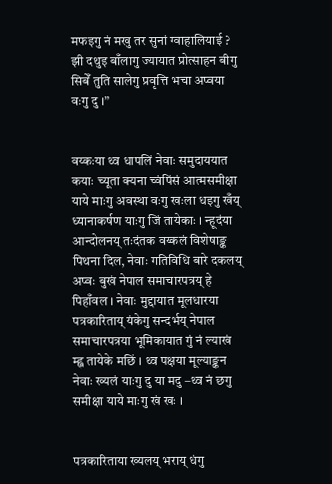मफइगु नं मखु तर सुनां ग्वाहालियाई ? झी दथुइ बाँलागु ज्यायात प्रोत्साहन बीगु सिबेँ तुति सालेगु प्रवृत्ति भचा अप्वया वःगु दु ।”


वय्कःया थ्व धापलिं नेवाः समुदाययात कयाः च्यूता क्यना च्वंपिंसं आत्मसमीक्षा याये माःगु अवस्था वःगु खःला धइगु खँय् ध्यानाकर्षण याःगु जिं तायेकाः । न्हूदंया आन्दोलनय् तःदंतक वय्कलं विशेषाङ्क पिथना दिल, नेवाः गतिविधि बारे दकलय् अप्वः बुखं नेपाल समाचारपत्रय् हे पिहाँवल । नेवाः मुद्दायात मूलधारया पत्रकारिताय् यंकेगु सन्दर्भय् नेपाल समाचारपत्रया भूमिकायात गुं नं ल्याखं म्ह्व तायेके मछिं । थ्व पक्षया मूल्याङ्कन नेवाः ख्यलं याःगु दु या मदु –थ्व नं छगु समीक्षा याये माःगु खं खः ।


पत्रकारिताया ख्यलय् भराय् धंगु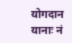योगदान यानाः नं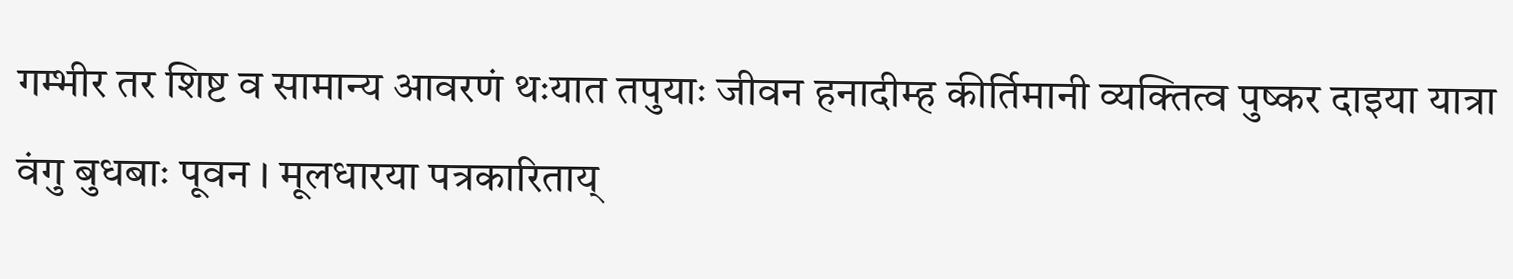गम्भीर तर शिष्ट व सामान्य आवरणं थःयात तपुयाः जीवन हनादीम्ह कीर्तिमानी व्यक्तित्व पुष्कर दाइया यात्रा वंगु बुधबाः पूवन । मूलधारया पत्रकारिताय्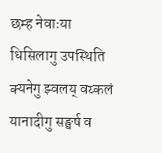छम्ह नेवाःया धिसिलागु उपस्थिति क्यनेगु झ्वलय् वय्कलं यानादीगु सङ्घर्ष व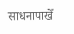साधनापाखेँ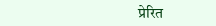प्रेरित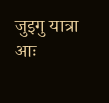जुइगु यात्रा आः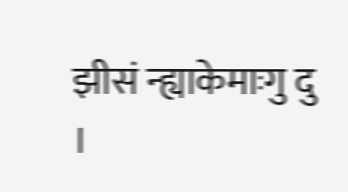झीसं न्ह्याकेमाःगु दु ।